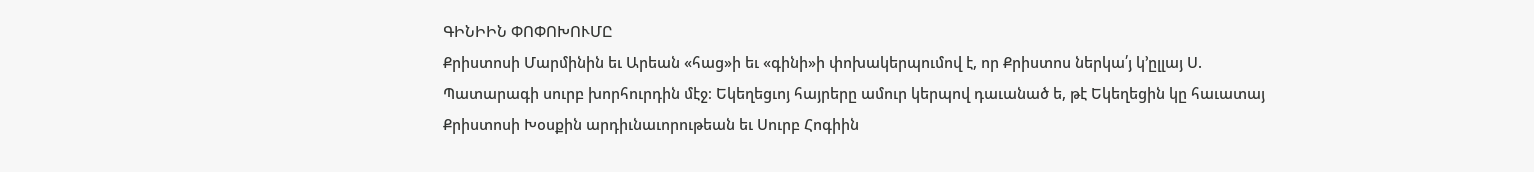ԳԻՆԻԻՆ ՓՈՓՈԽՈՒՄԸ
Քրիստոսի Մարմինին եւ Արեան «հաց»ի եւ «գինի»ի փոխակերպումով է, որ Քրիստոս ներկա՛յ կ՚ըլլայ Ս. Պատարագի սուրբ խորհուրդին մէջ։ Եկեղեցւոյ հայրերը ամուր կերպով դաւանած ե, թէ Եկեղեցին կը հաւատայ Քրիստոսի Խօսքին արդիւնաւորութեան եւ Սուրբ Հոգիին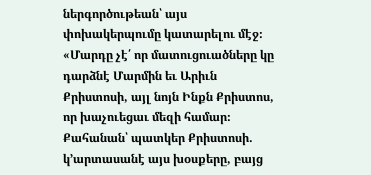ներգործութեան՝ այս փոխակերպումը կատարելու մէջ։
«Մարդը չէ՛ որ մատուցուածները կը դարձնէ Մարմին եւ Արիւն Քրիստոսի, այլ նոյն Ինքն Քրիստոս, որ խաչուեցաւ մեզի համար։ Քահանան՝ պատկեր Քրիստոսի. կ՚արտասանէ այս խօսքերը, բայց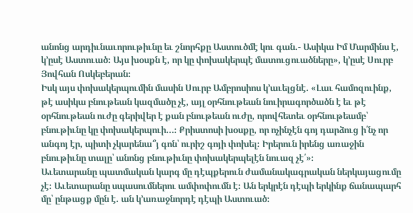անոնց արդիւնաւորութիւնը եւ շնորհքը Աստուծմէ կու գան.- Ասիկա Իմ Մարմինս է, կ՚ըսէ Աստուած։ Այս խօսքն է, որ կը փոխակերպէ մատուցուածները», կ՚ըսէ Սուրբ Յովհան Ոսկեբերան։
Իսկ այս փոխակերպումին մասին Սուրբ Ամբրոսիոս կ՚աւելցնէ. «Լաւ համոզուինք, թէ ասիկա բնութեան կազմածը չէ, այլ օրհնութեան նուիրագործածն է եւ թէ օրհնութեան ուժը գերիվեր է քան բնութեան ուժը, որովհետեւ օրհնութեամբ՝ բնութիւնը կը փոխակերպուի…։ Քրիստոսի խօսքը, որ ոչինչէն գոյ դարձուց ի՛նչ որ անգոյ էր, պիտի չկարենա՞յ գոն՝ ուրիշ գոյի փոխել։ Իրերուն իրենց առաջին բնութիւնը տալը՝ անոնց բնութիւնը փոխակերպելէն նուազ չէ՛»։
Աւետարանը պատմական կարգ մը դէպքերուն ժամանակագրական ներկայացումը չէ։ Աւետարանը սպասումներու ամփոփումն է։ Ան երկրէն դէպի երկինք ճանապարհ մը՝ ընթացք մըն է. ան կ՚առաջնորդէ դէպի Աստուած։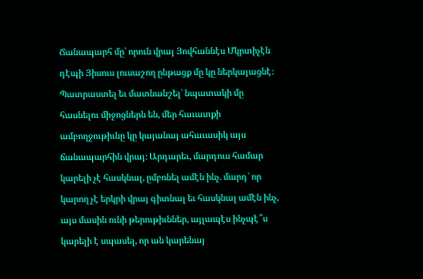Ճանապարհ մը՝ որուն վրայ Յովհաննէս Մկրտիչէն դէպի Յիսուս լուսաշող ընթացք մը կը ներկայացնէ։
Պատրաստել եւ մատնանշել՝ նպատակի մը հասնելու միջոցներն են, մեր հաւատքի ամբողջութիւնը կը կայանայ ահաւասիկ այս ճանապարհին վրայ։ Արդարեւ, մարդուս համար կարելի չէ հասկնալ, ըմբռնել ամէն ինչ. մարդ՝ որ կարող չէ երկրի վրայ գիտնալ եւ հասկնալ ամէն ինչ, այս մասին ունի թերութիւններ, այլապէս ինչպէ՞ս կարելի է սպասել, որ ան կարենայ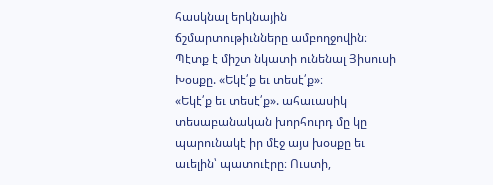հասկնալ երկնային ճշմարտութիւնները ամբողջովին։ Պէտք է միշտ նկատի ունենալ Յիսուսի Խօսքը. «Եկէ՛ք եւ տեսէ՛ք»։
«Եկէ՛ք եւ տեսէ՛ք». ահաւասիկ տեսաբանական խորհուրդ մը կը պարունակէ իր մէջ այս խօսքը եւ աւելին՝ պատուէրը։ Ուստի,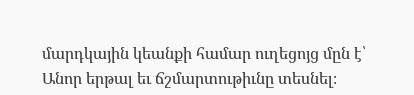մարդկային կեանքի համար ուղեցոյց մըն է՝ Անոր երթալ եւ ճշմարտութիւնը տեսնել։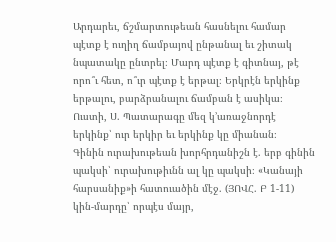Արդարեւ, ճշմարտութեան հասնելու համար պէտք է ուղիղ ճամբայով ընթանալ եւ շիտակ նպատակը ընտրել։ Մարդ պէտք է գիտնայ, թէ որո՞ւ հետ, ո՞ւր պէտք է երթալ։ Երկրէն երկինք երթալու, բարձրանալու ճամբան է ասիկա։ Ուստի, Ս. Պատարագը մեզ կ՚առաջնորդէ երկինք՝ ուր երկիր եւ երկինք կը միանան։
Գինին ուրախութեան խորհրդանիշն է. երբ գինին պակսի՝ ուրախութիւնն ալ կը պակսի։ «Կանայի հարսանիք»ի հատուածին մէջ. (ՅՈՎՀ. Բ 1-11) կին-մարդը՝ որպէս մայր,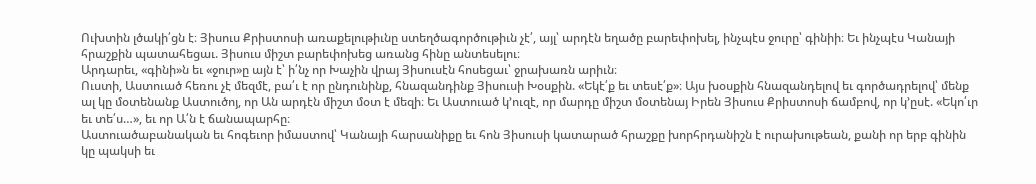Ուխտին լծակի՛ցն է։ Յիսուս Քրիստոսի առաքելութիւնը ստեղծագործութիւն չէ՛, այլ՝ արդէն եղածը բարեփոխել, ինչպէս ջուրը՝ գինիի։ Եւ ինչպէս Կանայի հրաշքին պատահեցաւ. Յիսուս միշտ բարեփոխեց առանց հինը անտեսելու։
Արդարեւ, «գինի»ն եւ «ջուր»ը այն է՝ ի՛նչ որ Խաչին վրայ Յիսուսէն հոսեցաւ՝ ջրախառն արիւն։
Ուստի, Աստուած հեռու չէ մեզմէ, բա՛ւ է որ ընդունինք, հնազանդինք Յիսուսի Խօսքին. «Եկէ՛ք եւ տեսէ՛ք»։ Այս խօսքին հնազանդելով եւ գործադրելով՝ մենք ալ կը մօտենանք Աստուծոյ, որ Ան արդէն միշտ մօտ է մեզի։ Եւ Աստուած կ՚ուզէ, որ մարդը միշտ մօտենայ Իրեն Յիսուս Քրիստոսի ճամբով, որ կ՚ըսէ. «Եկո՛ւր եւ տե՛ս…», եւ որ Ա՛ն է ճանապարհը։
Աստուածաբանական եւ հոգեւոր իմաստով՝ Կանայի հարսանիքը եւ հոն Յիսուսի կատարած հրաշքը խորհրդանիշն է ուրախութեան, քանի որ երբ գինին կը պակսի եւ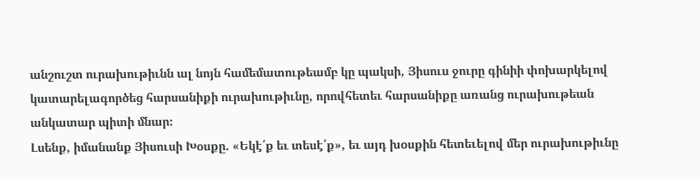անշուշտ ուրախութիւնն ալ նոյն համեմատութեամբ կը պակսի, Յիսուս ջուրը գինիի փոխարկելով կատարելագործեց հարսանիքի ուրախութիւնը, որովհետեւ հարսանիքը առանց ուրախութեան անկատար պիտի մնար։
Լսենք, իմանանք Յիսուսի Խօսքը. «Եկէ՛ք եւ տեսէ՛ք», եւ այդ խօսքին հետեւելով մեր ուրախութիւնը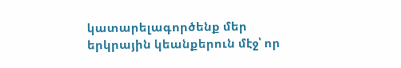կատարելագործենք մեր երկրային կեանքերուն մէջ՝ որ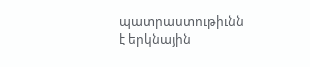պատրաստութիւնն է երկնային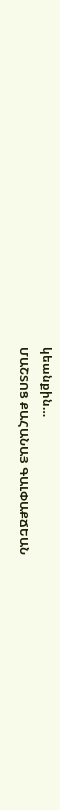կեանքին…
ՄԱՇՏՈՑ ՔԱՀԱՆԱՅ ԳԱԼՓԱՔՃԵԱՆ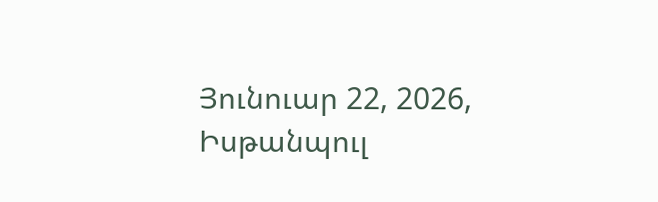Յունուար 22, 2026, Իսթանպուլ